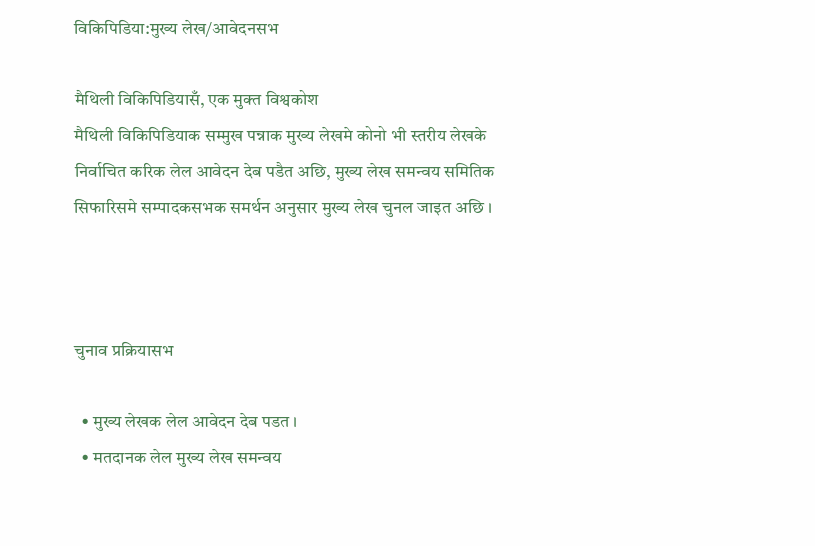विकिपिडिया:मुख्य लेख/आवेदनसभ

मैथिली विकिपिडियासँ, एक मुक्त विश्वकोश
मैथिली विकिपिडियाक सम्मुख पन्नाक मुख्य लेखमे कोनो भी स्तरीय लेखके निर्वाचित करिक लेल आवेदन देब पडैत अछि, मुख्य लेख समन्वय समितिक सिफारिसमे सम्पादकसभक समर्थन अनुसार मुख्य लेख चुनल जाइत अछि ।



चुनाव प्रक्रियासभ

  • मुख्य लेखक लेल आवेदन देब पडत ।
  • मतदानक लेल मुख्य लेख समन्वय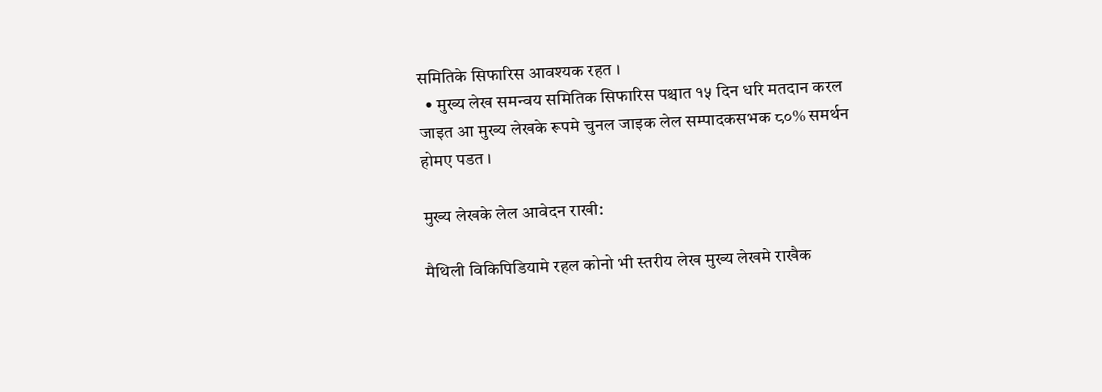समितिके सिफारिस आवश्यक रहत ।
  • मुख्य लेख समन्वय समितिक सिफारिस पश्चात १५ दिन धरि मतदान करल जाइत आ मुख्य लेखके रूपमे चुनल जाइक लेल सम्पादकसभक ८०% समर्थन होमए पडत ।

मुख्य लेखके लेल आवेदन राखी:

मैथिली विकिपिडियामे रहल कोनो भी स्तरीय लेख मुख्य लेखमे राखैक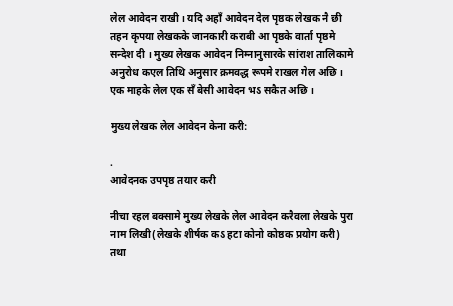लेल आवेदन राखी। यदि अहाँ आवेदन देल पृष्ठक लेखक नै छी तहन कृपया लेखकके जानकारी कराबी आ पृष्ठके वार्ता पृष्ठमे सन्देश दी । मुख्य लेखक आवेदन निम्नानुसारके सांराश तालिकामे अनुरोध कएल तिथि अनुसार क्रमवद्ध रूपमे राखल गेल अछि । एक माहके लेल एक सँ बेसी आवेदन भऽ सकैत अछि ।

मुख्य लेखक लेल आवेदन केना करी:

.
आवेदनक उपपृष्ठ तयार करी

नीचा रहल बक्सामे मुख्य लेखके लेल आवेदन करैवला लेखके पुरा नाम लिखी(लेखके शीर्षक कऽ हटा कोनो कोष्ठक प्रयोग करी) तथा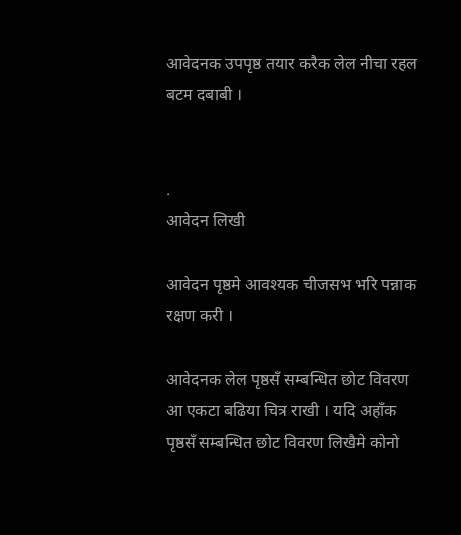आवेदनक उपपृष्ठ तयार करैक लेल नीचा रहल बटम दबाबी ।


.
आवेदन लिखी

आवेदन पृष्ठमे आवश्यक चीजसभ भरि पन्नाक रक्षण करी ।

आवेदनक लेल पृष्ठसँ सम्बन्धित छोट विवरण आ एकटा बढिया चित्र राखी । यदि अहाँक पृष्ठसँ सम्बन्धित छोट विवरण लिखैमे कोनो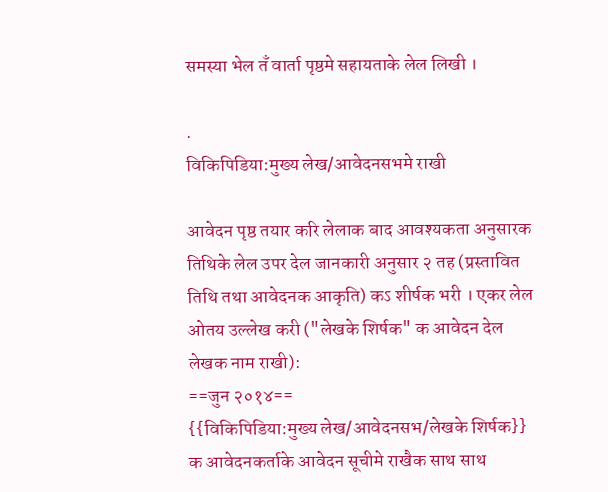समस्या भेल तँ वार्ता पृष्ठमे सहायताके लेल लिखी ।

.
विकिपिडिया:मुख्य लेख/आवेदनसभमे राखी

आवेदन पृष्ठ तयार करि लेलाक बाद आवश्यकता अनुसारक तिथिके लेल उपर देल जानकारी अनुसार २ तह (प्रस्तावित तिथि तथा आवेदनक आकृति) कऽ शीर्षक भरी । एकर लेल ओतय उल्लेख करी ("लेखके शिर्षक" क आवेदन देल लेखक नाम राखी):
==जुन २०१४==
{{विकिपिडिया:मुख्य लेख/आवेदनसभ/लेखके शिर्षक}} क आवेदनकर्ताके आवेदन सूचीमे राखैक साथ साथ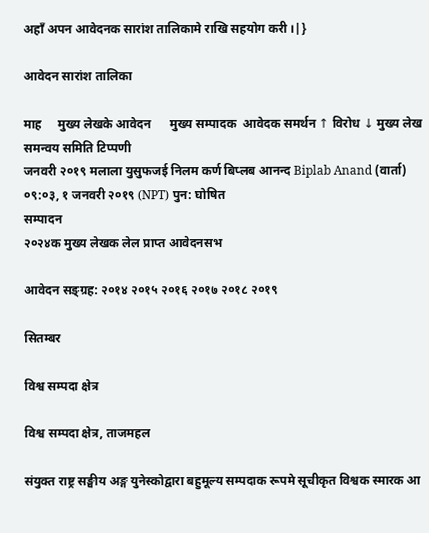अहाँ अपन आवेदनक सारांश तालिकामे राखि सहयोग करी ।|}

आवेदन सारांश तालिका

माह     मुख्य लेखके आवेदन      मुख्य सम्पादक  आवेदक समर्थन ↑ विरोध ↓ मुख्य लेख समन्वय समिति टिप्पणी
जनवरी २०१९ मलाला युसुफजई निलम कर्ण बिप्लब आनन्द Biplab Anand (वार्ता) ०९:०३, १ जनवरी २०१९ (NPT) पुन: घोषित
सम्पादन
२०२४क मुख्य लेखक लेल प्राप्त आवेदनसभ

आवेदन सङ्ग्रह: २०१४ २०१५ २०१६ २०१७ २०१८ २०१९

सितम्बर

विश्व सम्पदा क्षेत्र

विश्व सम्पदा क्षेत्र, ताजमहल

संयुक्त राष्ट्र सङ्घीय अङ्ग युनेस्कोद्वारा बहुमूल्य सम्पदाक रूपमे सूचीकृत विश्वक स्मारक आ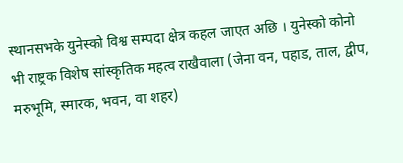स्थानसभके युनेस्को विश्व सम्पदा क्षेत्र कहल जाएत अछि । युनेस्को कोनो भी राष्ट्रक विशेष सांस्कृतिक महत्व राखैवाला (जेना वन, पहाड, ताल, द्वीप, मरुभूमि, स्मारक, भवन, वा शहर)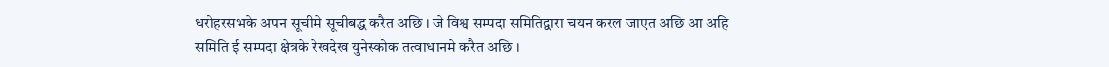धरोहरसभके अपन सूचीमे सूचीबद्ध करैत अछि । जे विश्व सम्पदा समितिद्वारा चयन करल जाएत अछि आ अहि समिति ई सम्पदा क्षेत्रके रेखदेख युनेस्कोक तत्वाधानमे करैत अछि ।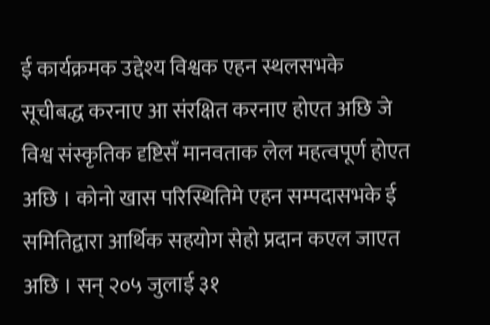ई कार्यक्रमक उद्देश्य विश्वक एहन स्थलसभके सूचीबद्ध करनाए आ संरक्षित करनाए होएत अछि जे विश्व संस्कृतिक दृष्टिसँ मानवताक लेल महत्वपूर्ण होएत अछि । कोनो खास परिस्थितिमे एहन सम्पदासभके ई समितिद्वारा आर्थिक सहयोग सेहो प्रदान कएल जाएत अछि । सन् २०५ जुलाई ३१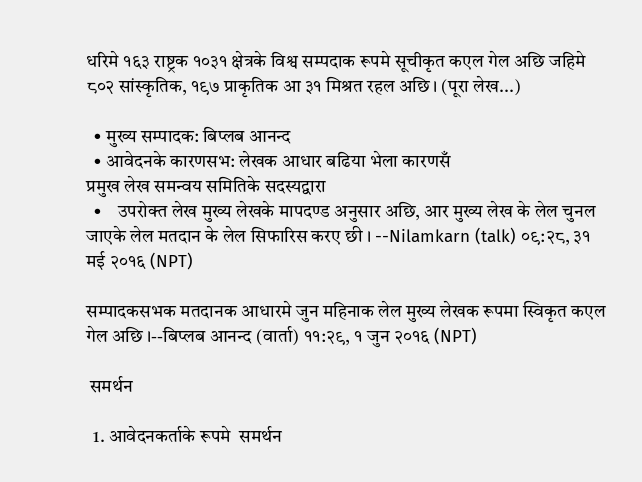धरिमे १६३ राष्ट्रक १०३१ क्षेत्रके विश्व सम्पदाक रूपमे सूचीकृत कएल गेल अछि जहिमे ८०२ सांस्कृतिक, १९७ प्राकृतिक आ ३१ मिश्रत रहल अछि। (पूरा लेख...)

  • मुख्य सम्पादक: बिप्लब आनन्द
  • आवेदनके कारणसभ: लेखक आधार बढिया भेला कारणसँ
प्रमुख लेख समन्वय समितिके सदस्यद्वारा
  •    उपरोक्त लेख मुख्य लेखके मापदण्ड अनुसार अछि, आर मुख्य लेख के लेल चुनल जाएके लेल मतदान के लेल सिफारिस करए छी । --Nilamkarn (talk) ०९:२८, ३१ मई २०१६ (NPT)

सम्पादकसभक मतदानक आधारमे जुन महिनाक लेल मुख्य लेखक रूपमा स्विकृत कएल गेल अछि ।--बिप्लब आनन्द (वार्ता) ११:२९, १ जुन २०१६ (NPT)

 समर्थन

  1. आवेदनकर्ताके रूपमे  समर्थन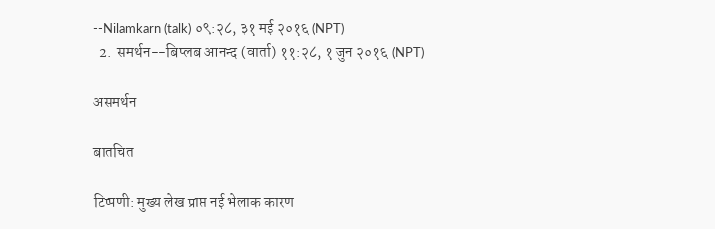--Nilamkarn (talk) ०९:२८, ३१ मई २०१६ (NPT)
  2.  समर्थन--बिप्लब आनन्द (वार्ता) ११:२८, १ जुन २०१६ (NPT)

असमर्थन

बातचित

टिप्पणी: मुख्य लेख प्राप्त नई भेलाक कारण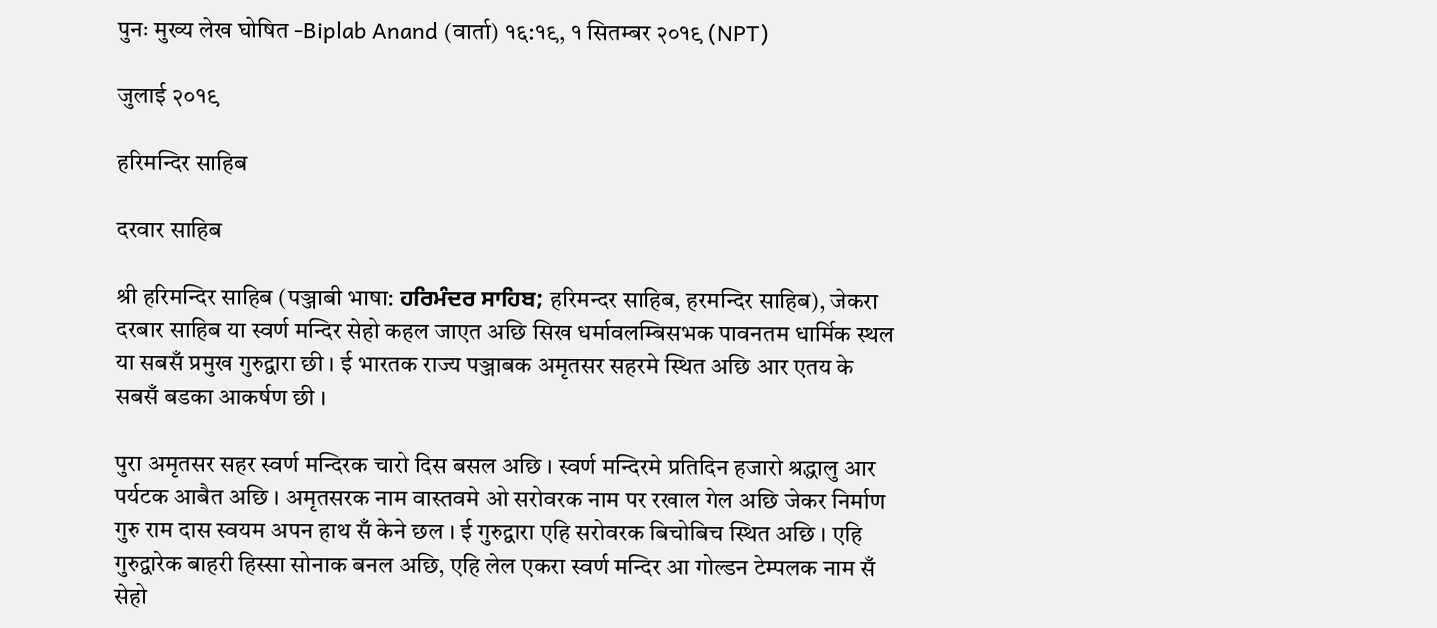पुनः मुख्य लेख घोषित -Biplab Anand (वार्ता) १६:१९, १ सितम्बर २०१९ (NPT)

जुलाई २०१९

हरिमन्दिर साहिब

दरवार साहिब

श्री हरिमन्दिर साहिब (पञ्जाबी भाषा: ਹਰਿਮੰਦਰ ਸਾਹਿਬ; हरिमन्दर साहिब, हरमन्दिर साहिब), जेकरा दरबार साहिब या स्वर्ण मन्दिर सेहो कहल जाएत अछि सिख धर्मावलम्बिसभक पावनतम धार्मिक स्थल या सबसँ प्रमुख गुरुद्वारा छी । ई भारतक राज्य पञ्जाबक अमृतसर सहरमे स्थित अछि आर एतय के सबसँ बडका आकर्षण छी ।

पुरा अमृतसर सहर स्वर्ण मन्दिरक चारो दिस बसल अछि । स्वर्ण मन्दिरमे प्रतिदिन हजारो श्रद्धालु आर पर्यटक आबैत अछि । अमृतसरक नाम वास्तवमे ओ सरोवरक नाम पर रखाल गेल अछि जेकर निर्माण गुरु राम दास स्वयम अपन हाथ सँ केने छल । ई गुरुद्वारा एहि सरोवरक बिचोबिच स्थित अछि । एहि गुरुद्वारेक बाहरी हिस्सा सोनाक बनल अछि, एहि लेल एकरा स्वर्ण मन्दिर आ गोल्डन टेम्पलक नाम सँ सेहो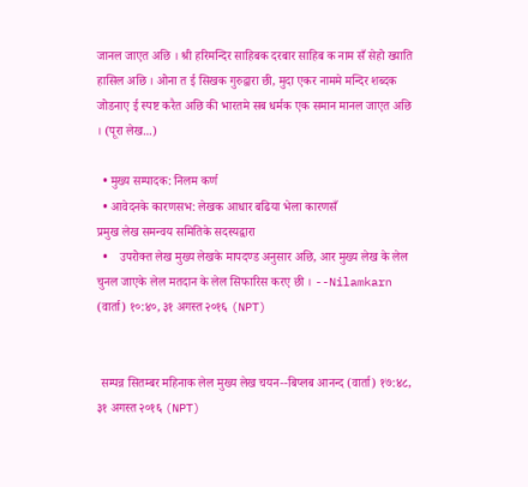जानल जाएत अछि । श्री हरिमन्दिर साहिबक दरबार साहिब क नाम सँ सेहो ख्याति हासिल अछि । ओना त ई सिखक गुरुद्वारा छी, मुदा एकर नाममे मन्दिर शब्दक जोडनाए ई स्पष्ट करैत अछि की भारतमे सब धर्मक एक समान मानल जाएत अछि । (पूरा लेख...)

  • मुख्य सम्पादक: निलम कर्ण
  • आवेदनके कारणसभ: लेखक आधार बढिया भेला कारणसँ
प्रमुख लेख समन्वय समितिके सदस्यद्वारा
  •    उपरोक्त लेख मुख्य लेखके मापदण्ड अनुसार अछि, आर मुख्य लेख के लेल चुनल जाएके लेल मतदान के लेल सिफारिस करए छी । --Nilamkarn (वार्ता) १०:४०, ३१ अगस्त २०१६ (NPT)


 सम्पन्न सितम्बर महिनाक लेल मुख्य लेख चयन--बिप्लब आनन्द (वार्ता) १७:४८, ३१ अगस्त २०१६ (NPT)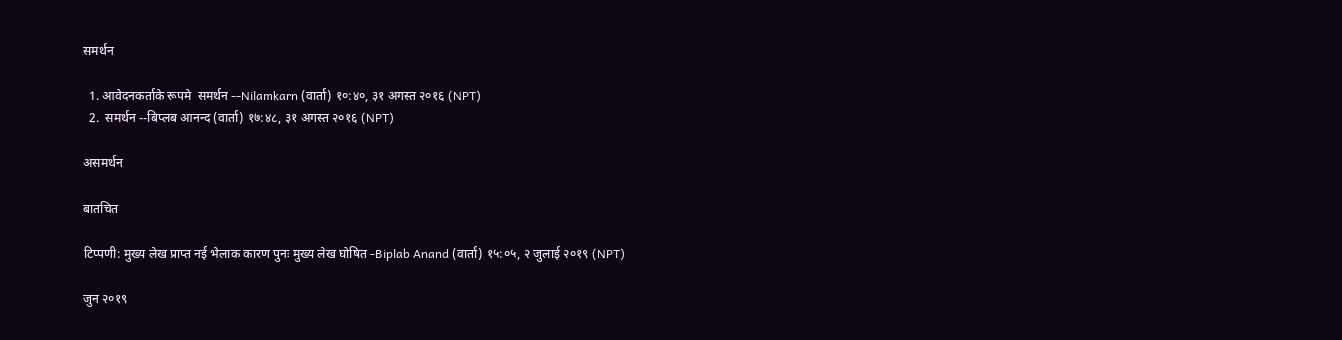समर्थन

  1. आवेदनकर्ताके रूपमे  समर्थन --Nilamkarn (वार्ता) १०:४०, ३१ अगस्त २०१६ (NPT)
  2.  समर्थन --बिप्लब आनन्द (वार्ता) १७:४८, ३१ अगस्त २०१६ (NPT)

असमर्थन

बातचित

टिप्पणी: मुख्य लेख प्राप्त नई भेलाक कारण पुनः मुख्य लेख घोषित -Biplab Anand (वार्ता) १५:०५, २ जुलाई २०१९ (NPT)

जुन २०१९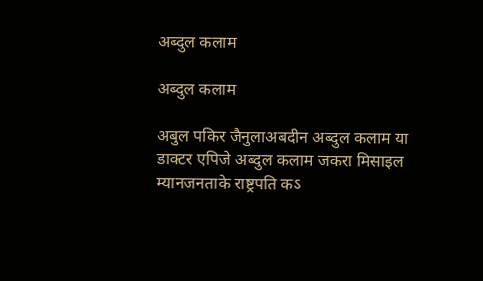अब्दुल कलाम

अब्दुल कलाम

अबुल पकिर जैनुलाअबदीन अब्दुल कलाम या डाक्टर एपिजे अब्दुल कलाम जकरा मिसाइल म्यानजनताके राष्ट्रपति कऽ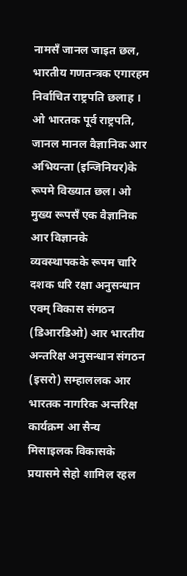नामसँ जानल जाइत छल, भारतीय गणतन्त्रक एगारहम निर्वाचित राष्ट्रपति छलाह । ओ भारतक पूर्व राष्ट्रपति, जानल मानल वैज्ञानिक आर अभियन्ता (इन्जिनियर)के रूपमे विख्यात छल। ओ मुख्य रूपसँ एक वैज्ञानिक आर विज्ञानके व्यवस्थापकके रूपम चारि दशक धरि रक्षा अनुसन्धान एवम् विकास संगठन (डिआरडिओ) आर भारतीय अन्तरिक्ष अनुसन्धान संगठन (इसरो) सम्हाललक आर भारतक नागरिक अन्तरिक्ष कार्यक्रम आ सैन्य मिसाइलक विकासके प्रयासमे सेहो शामिल रहल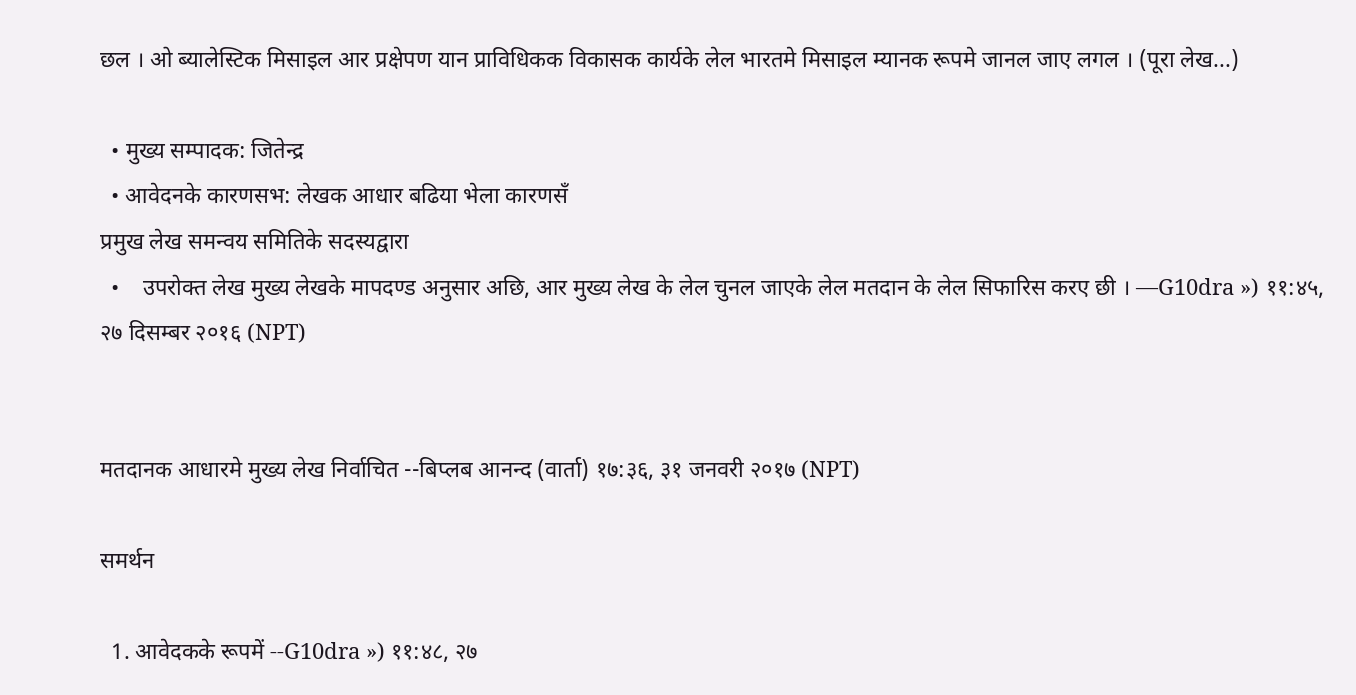छल । ओ ब्यालेस्टिक मिसाइल आर प्रक्षेपण यान प्राविधिकक विकासक कार्यके लेल भारतमे मिसाइल म्यानक रूपमे जानल जाए लगल । (पूरा लेख...)

  • मुख्य सम्पादक: जितेन्द्र
  • आवेदनके कारणसभ: लेखक आधार बढिया भेला कारणसँ
प्रमुख लेख समन्वय समितिके सदस्यद्वारा
  •    उपरोक्त लेख मुख्य लेखके मापदण्ड अनुसार अछि, आर मुख्य लेख के लेल चुनल जाएके लेल मतदान के लेल सिफारिस करए छी । —G10dra ») ११:४५, २७ दिसम्बर २०१६ (NPT)


मतदानक आधारमे मुख्य लेख निर्वाचित --बिप्लब आनन्द (वार्ता) १७:३६, ३१ जनवरी २०१७ (NPT)

समर्थन

  1. आवेदकके रूपमें --G10dra ») ११:४८, २७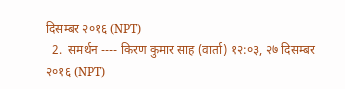दिसम्बर २०१६ (NPT)
  2.  समर्थन ---- किरण कुमार साह (वार्ता) १२:०३, २७ दिसम्बर २०१६ (NPT)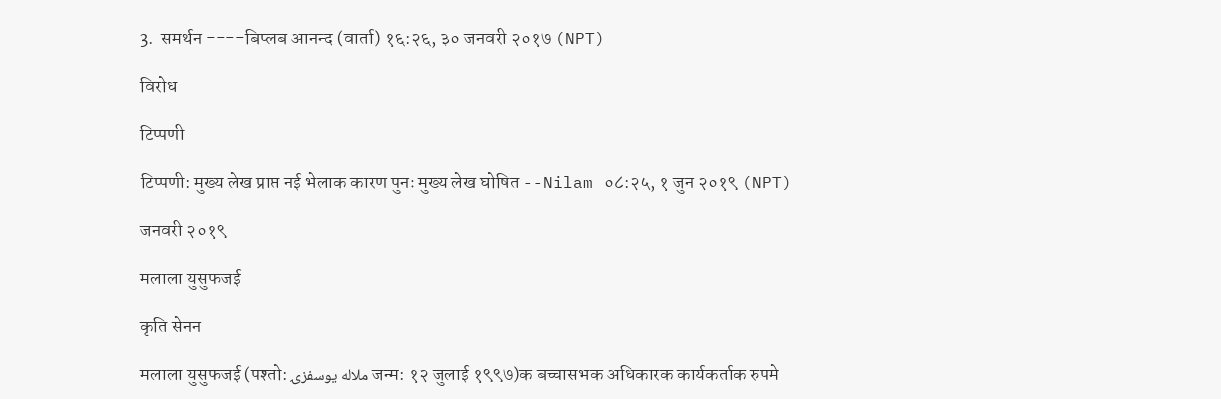3.  समर्थन ----बिप्लब आनन्द (वार्ता) १६:२६, ३० जनवरी २०१७ (NPT)

विरोध

टिप्पणी

टिप्पणी: मुख्य लेख प्राप्त नई भेलाक कारण पुनः मुख्य लेख घोषित --Nilam ०८:२५, १ जुन २०१९ (NPT)

जनवरी २०१९

मलाला युसुफजई

कृति सेनन

मलाला युसुफजई (पश्तो: ملاله یوسفزۍ जन्म: १२ जुलाई १९९७)क बच्चासभक अधिकारक कार्यकर्ताक रुपमे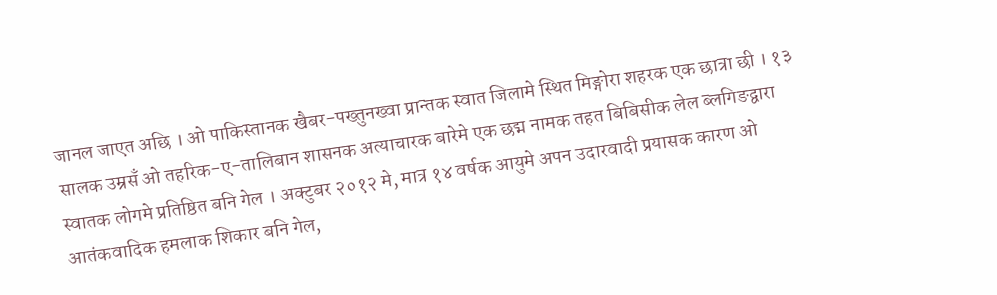जानल जाएत अछि । ओ पाकिस्तानक खैबर-पख्तुनख्वा प्रान्तक स्वात जिलामे स्थित मिङ्गोरा शहरक एक छात्रा छी । १३ सालक उम्रसँ ओ तहरिक-ए-तालिबान शासनक अत्याचारक बारेमे एक छद्म नामक तहत बिबिसीक लेल ब्लगिङद्वारा स्वातक लोगमे प्रतिष्ठित बनि गेल । अक्टुबर २०१२ मे, मात्र १४ वर्षक आयुमे अपन उदारवादी प्रयासक कारण ओ आतंकवादिक हमलाक शिकार बनि गेल,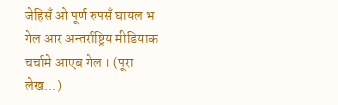जेहिसँ ओ पूर्ण रुपसँ घायल भ गेल आर अन्तर्राष्ट्रिय मीडियाक चर्चामे आएब गेल । (पूरा लेख...)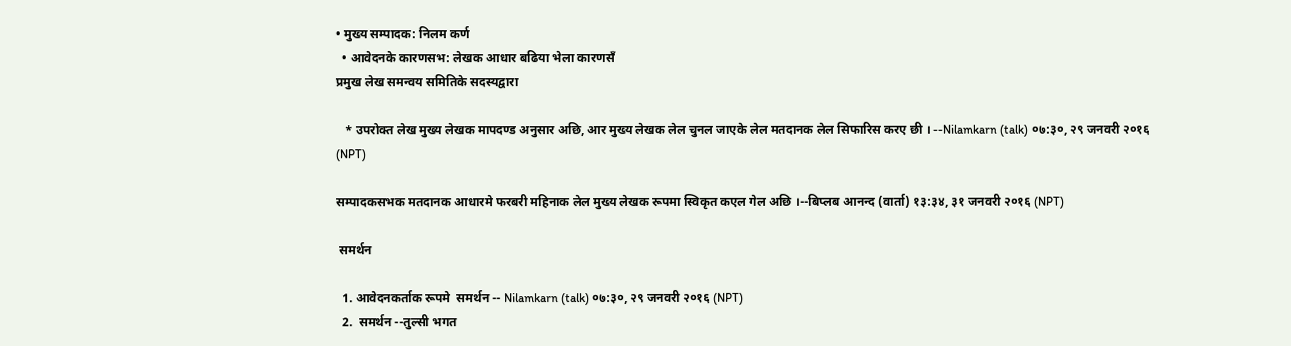• मुख्य सम्पादक: निलम कर्ण
  • आवेदनके कारणसभ: लेखक आधार बढिया भेला कारणसँ
प्रमुख लेख समन्वय समितिके सदस्यद्वारा

   * उपरोक्त लेख मुख्य लेखक मापदण्ड अनुसार अछि, आर मुख्य लेखक लेल चुनल जाएके लेल मतदानक लेल सिफारिस करए छी । --Nilamkarn (talk) ०७:३०, २९ जनवरी २०१६ (NPT)

सम्पादकसभक मतदानक आधारमे फरबरी महिनाक लेल मुख्य लेखक रूपमा स्विकृत कएल गेल अछि ।--बिप्लब आनन्द (वार्ता) १३:३४, ३१ जनवरी २०१६ (NPT)

 समर्थन

  1. आवेदनकर्ताक रूपमे  समर्थन -- Nilamkarn (talk) ०७:३०, २९ जनवरी २०१६ (NPT)
  2.  समर्थन --तुल्सी भगत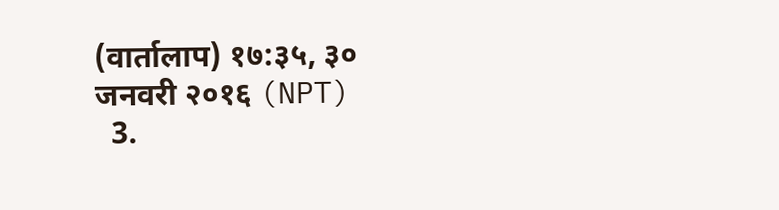(वार्तालाप) १७:३५, ३० जनवरी २०१६ (NPT)
  3.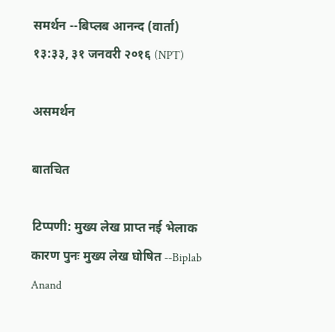समर्थन --बिप्लब आनन्द (वार्ता) १३:३३, ३१ जनवरी २०१६ (NPT)

असमर्थन

बातचित

टिप्पणी: मुख्य लेख प्राप्त नई भेलाक कारण पुनः मुख्य लेख घोषित --Biplab Anand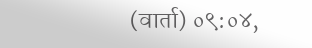(वार्ता) ०९:०४,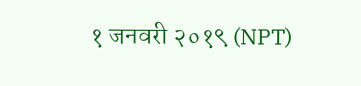१ जनवरी २०१९ (NPT)